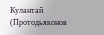Кулантай (Протодьяконов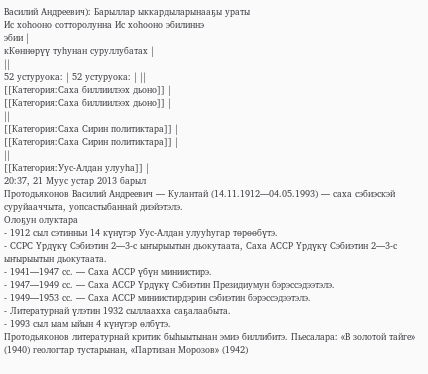Василий Андреевич): Барыллар ыккардыларынааҕы ураты
Ис хоһооно сотторолунна Ис хоһооно эбилиннэ
эбии |
кКөннөрүү туһунан суруллубатах |
||
52 устуруока: | 52 устуруока: | ||
[[Категория:Саха биллиилээх дьоно]] |
[[Категория:Саха биллиилээх дьоно]] |
||
[[Категория:Саха Сирин политиктара]] |
[[Категория:Саха Сирин политиктара]] |
||
[[Категория:Уус-Алдан улууһа]] |
20:37, 21 Муус устар 2013 барыл
Протодьяконов Василий Андреевич — Кулантай (14.11.1912—04.05.1993) — саха сэбиэскэй суруйааччыта, уопсастыбаннай диэйэтэлэ.
Олоҕун олуктара
- 1912 сыл сэтинньи 14 күнүгэр Уус-Алдан улууһугар төрөөбүтэ.
- ССРС Үрдүкү Сэбиэтин 2—3-с ыҥырыытын дьокутаата, Саха АССР Үрдүкү Сэбиэтин 2—3-с ыҥырыытын дьокутаата.
- 1941—1947 сс. — Саха АССР үбүн миниистирэ.
- 1947—1949 сс. — Саха АССР Үрдүкү Сэбиэтин Президиумун бэрэссэдээтэлэ.
- 1949—1953 сс. — Саха АССР миниистирдэрин сэбиэтин бэрэссэдээтэлэ.
- Литературнай үлэтин 1932 сыллаахха саҕалаабыта.
- 1993 сыл ыам ыйын 4 күнүгэр өлбүтэ.
Протодьяконов литературнай критик быһыытынан эмиэ биллибитэ. Пьесалара: «В золотой тайге» (1940) геологтар тустарынан, «Партизан Морозов» (1942)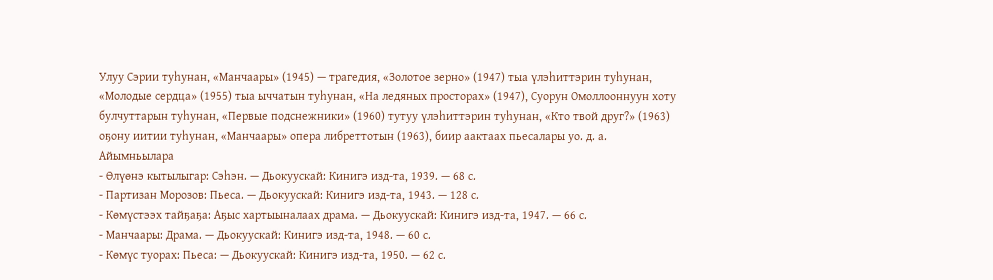Улуу Сэрии туһунан, «Манчаары» (1945) — трагедия, «Золотое зерно» (1947) тыа үлэһиттэрин туһунан, «Молодые сердца» (1955) тыа ыччатын туһунан, «На ледяных просторах» (1947), Суорун Омоллооннуун хоту булчуттарын туһунан, «Первые подснежники» (1960) тутуу үлэһиттэрин туһунан, «Кто твой друг?» (1963) оҕону иитии туһунан, «Манчаары» опера либреттотын (1963), биир аактаах пьесалары уо. д. а.
Айымньылара
- Өлүөнэ кытылыгар: Сэһэн. — Дьокуускай: Кинигэ изд-та, 1939. — 68 с.
- Партизан Морозов: Пьеса. — Дьокуускай: Кинигэ изд-та, 1943. — 128 с.
- Көмүстээх тайҕаҕа: Аҕыс хартыыналаах драма. — Дьокуускай: Кинигэ изд-та, 1947. — 66 с.
- Манчаары: Драма. — Дьокуускай: Кинигэ изд-та, 1948. — 60 с.
- Көмүс туорах: Пьеса: — Дьокуускай: Кинигэ изд-та, 1950. — 62 с.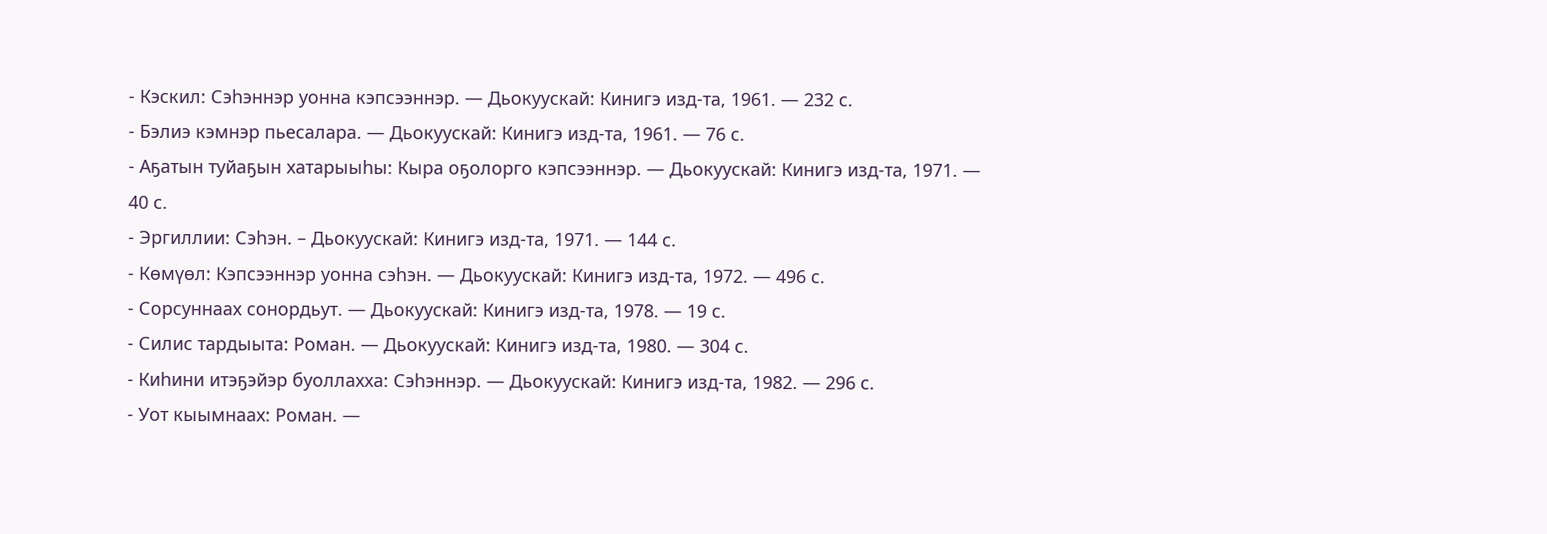- Кэскил: Сэһэннэр уонна кэпсээннэр. — Дьокуускай: Кинигэ изд-та, 1961. — 232 с.
- Бэлиэ кэмнэр пьесалара. — Дьокуускай: Кинигэ изд-та, 1961. — 76 с.
- Аҕатын туйаҕын хатарыыһы: Кыра оҕолорго кэпсээннэр. — Дьокуускай: Кинигэ изд-та, 1971. — 40 с.
- Эргиллии: Сэһэн. – Дьокуускай: Кинигэ изд-та, 1971. — 144 с.
- Көмүөл: Кэпсээннэр уонна сэһэн. — Дьокуускай: Кинигэ изд-та, 1972. — 496 с.
- Сорсуннаах сонордьут. — Дьокуускай: Кинигэ изд-та, 1978. — 19 с.
- Силис тардыыта: Роман. — Дьокуускай: Кинигэ изд-та, 1980. — 304 с.
- Киһини итэҕэйэр буоллахха: Сэһэннэр. — Дьокуускай: Кинигэ изд-та, 1982. — 296 с.
- Уот кыымнаах: Роман. —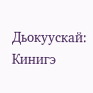Дьокуускай: Кинигэ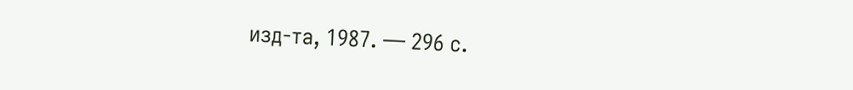изд-та, 1987. — 296 с.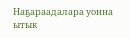Наҕараадалара уонна ытык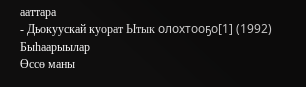ааттара
- Дьокуускай куорат Ытык олохтооҕо[1] (1992)
Быһаарыылар
Өссө маны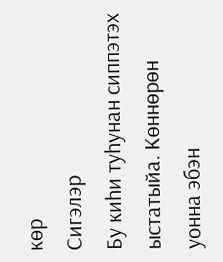көр
Сигэлэр
Бу киһи туһунан сиппэтэх ыстатыйа. Көннөрөн уонна эбэн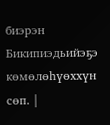биэрэн Бикипиэдьийэҕэ көмөлөһүөххүн сөп. |